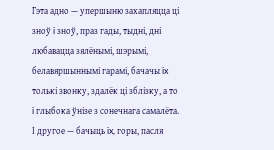Гэта адно — упершыню захапляцца ці зноў i зноў, праз гады, тыдні, дні любавацца зялёнымі, шэрымі, белавяршыннымі гарамі, бачачы ix толькі звонку, здалёк ці зблізку, а то i глыбока ўнізе з сонечнага самалёта.
І другое — бачыць ix, горы, пасля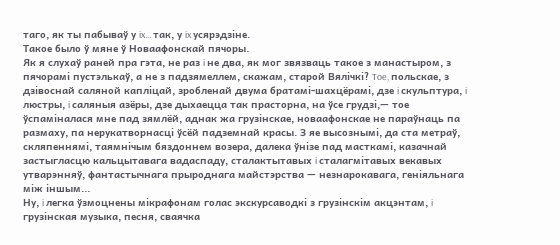таго, як ты пабываў у ix... так, у ix усярэдзіне.
Такое было ў мяне ў Новаафонскай пячоры.
Як я слухаў раней пра гэта, не раз i не два, як мог звязваць такое з манастыром, з пячорамі пустэлькаў, а не з падзямеллем, скажам, старой Вялічкі? Toe, польскае, з дзівоснай саляной капліцай, зробленай двума братамі-шахцёрамі, дзе i скульптура, i люстры, i саляныя азёры, дзе дыхаецца так прасторна, на ўсе грудзі,— тое ўспаміналася мне пад зямлёй, аднак жа грузінскае, новаафонскае не параўнаць па размаху, па нерукатворнасці ўсёй падземнай красы. З яе высознымі, да ста метраў, скляпеннямі, таямнічым бяздоннем возера, далека ўнізе пад масткамі, казачнай застыгласцю кальцытавага вадаспаду, сталактытавых i сталагмітавых векавых утварэнняў, фантастычнага прыроднага майстэрства — незнарокавага, геніяльнага між іншым...
Ну, i легка ўзмоцнены мікрафонам голас экскурсаводкі з грузінскім акцэнтам, i грузінская музыка, песня, сваячка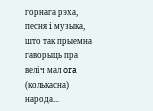горнага рэха, песня i музыка, што так прыемна гаворыць пра веліч мал ora (колькасна) народа...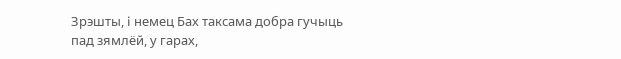Зрэшты, i немец Бах таксама добра гучыць пад зямлёй, у гарах,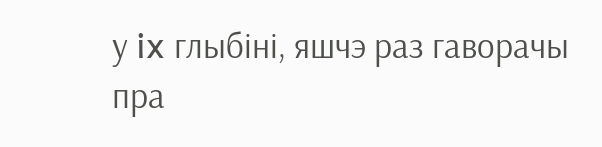у ix глыбіні, яшчэ раз гаворачы пра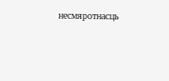несмяротнасць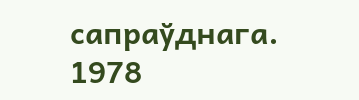сапраўднага.
1978